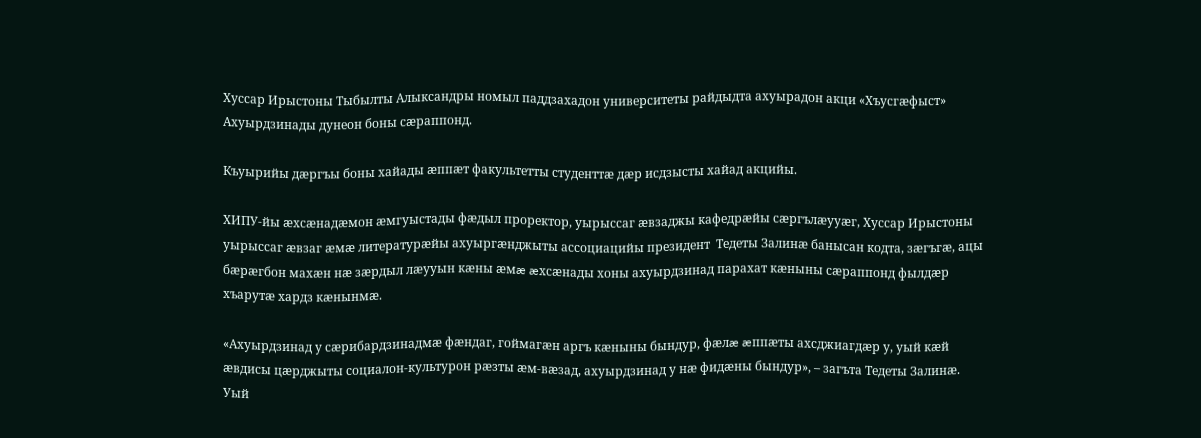Хуссар Ирыстоны Тыбылты Алыксандры номыл паддзахадон университеты райдыдта ахуырадон акци «Хъусгæфыст» Ахуырдзинады дунеон боны сæраппонд.

Къуырийы дæргъы боны хайады æппæт факультетты студенттæ дæр исдзысты хайад акцийы.

ХИПУ-йы æхсæнадæмон æмгуыстады фæдыл проректор, уырыссаг æвзаджы кафедрæйы сæргълæууæг, Хуссар Ирыстоны уырыссаг æвзаг æмæ литературæйы ахуыргæнджыты ассоциацийы президент  Тедеты Залинæ банысан кодта, зæгъгæ, ацы бæрæгбон махæн нæ зæрдыл лæууын кæны æмæ æхсæнады хоны ахуырдзинад парахат кæныны сæраппонд фылдæр хъарутæ хардз кæнынмæ.

«Ахуырдзинад у сæрибардзинадмæ фæндаг, гоймагæн аргъ кæныны бындур, фæлæ æппæты ахсджиагдæр у, уый кæй æвдисы цæрджыты социалон-культурон рæзты æм-вæзад, ахуырдзинад у нæ фидæны бындур», – загъта Тедеты Залинæ. Уый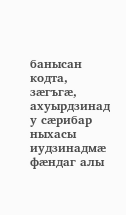банысан кодта, зæгъгæ, ахуырдзинад у сæрибар ныхасы иудзинадмæ фæндаг алы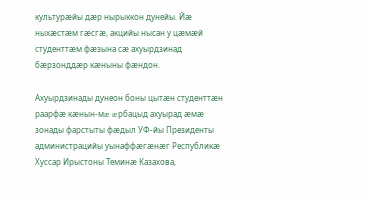культурæйы дæр нырыккон дунейы. Йæ ныхæстæм гæсгæ, акцийы нысан у цæмæй студенттæм фæзына сæ ахуырдзинад бæрзонддæр кæныны фæндон.

Ахуырдзинады дунеон боны цытæн студенттæн раарфæ кæнын-мæ æрбацыд ахуырад æмæ зонады фарстыты фæдыл УФ-йы Президенты администрацийы уынаффæгæнæг Республикæ Хуссар Ирыстоны Теминæ Казахова,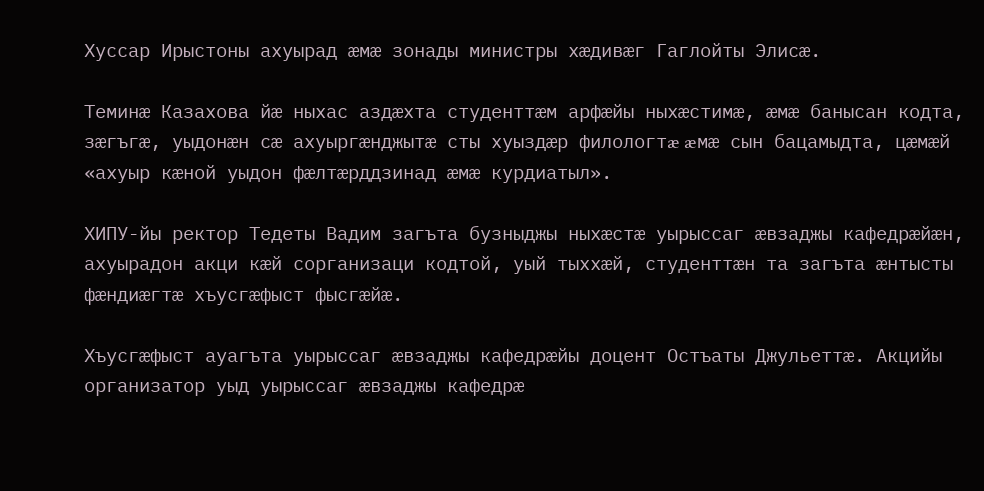Хуссар Ирыстоны ахуырад æмæ зонады министры хæдивæг Гаглойты Элисæ.

Теминæ Казахова йæ ныхас аздæхта студенттæм арфæйы ныхæстимæ, æмæ банысан кодта, зæгъгæ, уыдонæн сæ ахуыргæнджытæ сты хуыздæр филологтæ æмæ сын бацамыдта, цæмæй «ахуыр кæной уыдон фæлтæрддзинад æмæ курдиатыл».

ХИПУ-йы ректор Тедеты Вадим загъта бузныджы ныхæстæ уырыссаг æвзаджы кафедрæйæн, ахуырадон акци кæй сорганизаци кодтой, уый тыххæй, студенттæн та загъта æнтысты фæндиæгтæ хъусгæфыст фысгæйæ.

Хъусгæфыст ауагъта уырыссаг æвзаджы кафедрæйы доцент Остъаты Джульеттæ. Акцийы организатор уыд уырыссаг æвзаджы кафедрæ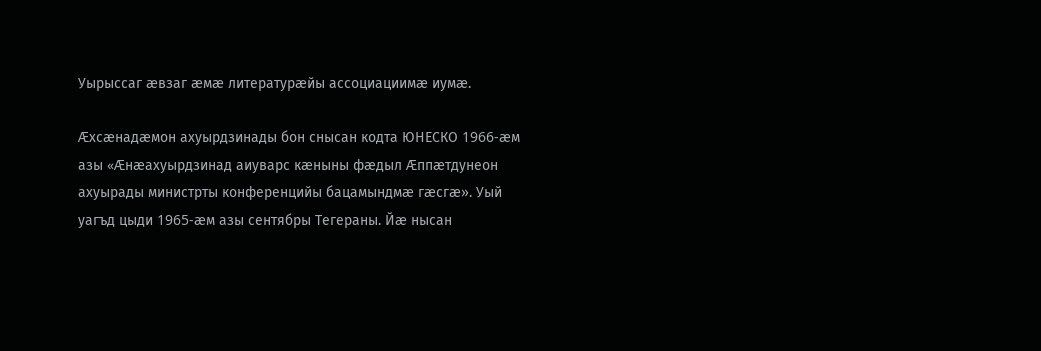Уырыссаг æвзаг æмæ литературæйы ассоциациимæ иумæ.

Æхсæнадæмон ахуырдзинады бон снысан кодта ЮНЕСКО 1966-æм азы «Æнæахуырдзинад аиуварс кæныны фæдыл Æппæтдунеон ахуырады министрты конференцийы бацамындмæ гæсгæ». Уый уагъд цыди 1965-æм азы сентябры Тегераны. Йæ нысан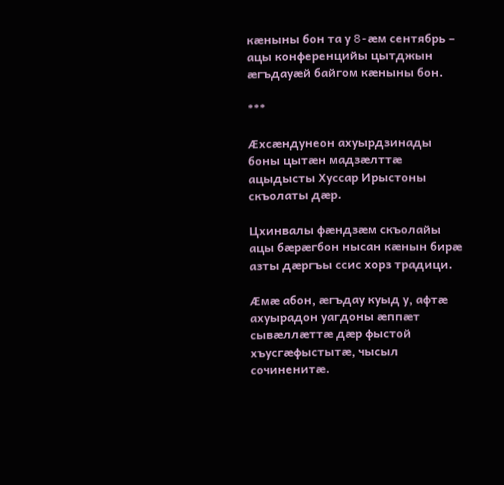кæныны бон та у 8-æм сентябрь – ацы конференцийы цытджын æгъдауæй байгом кæныны бон.

***

Æхсæндунеон ахуырдзинады боны цытæн мадзæлттæ ацыдысты Хуссар Ирыстоны скъолаты дæр.

Цхинвалы фæндзæм скъолайы ацы бæрæгбон нысан кæнын бирæ азты дæргъы ссис хорз традици.

Æмæ абон, æгъдау куыд у, афтæ ахуырадон уагдоны æппæт сывæллæттæ дæр фыстой хъусгæфыстытæ, чысыл сочиненитæ.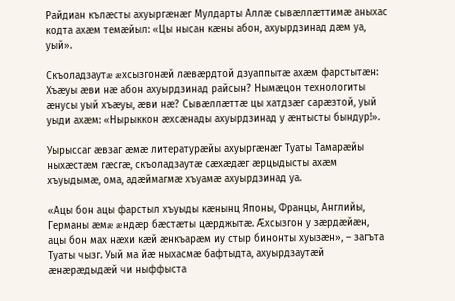Райдиан кълæсты ахуыргæнæг Мулдарты Аллæ сывæллæттимæ аныхас кодта ахæм темæйыл: «Цы нысан кæны абон, ахуырдзинад дæм уа, уый».

Скъоладзаутæ æхсызгонæй лæвæрдтой дзуаппытæ ахæм фарстытæн: Хъæуы æви нæ абон ахуырдзинад райсын? Нымæцон технологиты æнусы уый хъæуы, æви нæ? Сывæллæттæ цы хатдзæг сарæзтой, уый уыди ахæм: «Нырыккон æхсæнады ахуырдзинад у æнтысты бындур!».

Уырыссаг æвзаг æмæ литературæйы ахуыргæнæг Туаты Тамарæйы ныхæстæм гæсгæ, скъоладзаутæ сæхæдæг æрцыдысты ахæм хъуыдымæ, ома, адæймагмæ хъуамæ ахуырдзинад уа.

«Ацы бон ацы фарстыл хъуыды кæнынц Японы, Францы, Английы, Германы æмæ æндæр бæстæты цæрджытæ. Æхсызгон у зæрдæйæн, ацы бон мах нæхи кæй æнкъарæм иу стыр бинонты хуызæн», – загъта Туаты чызг. Уый ма йæ ныхасмæ бафтыдта, ахуырдзаутæй æнæрæдыдæй чи ныффыста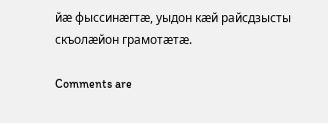йæ фыссинæгтæ, уыдон кæй райсдзысты скъолæйон грамотæтæ.

Comments are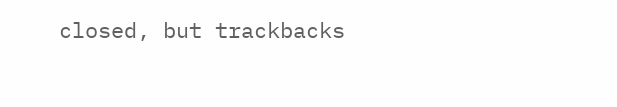closed, but trackbacks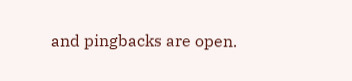and pingbacks are open.